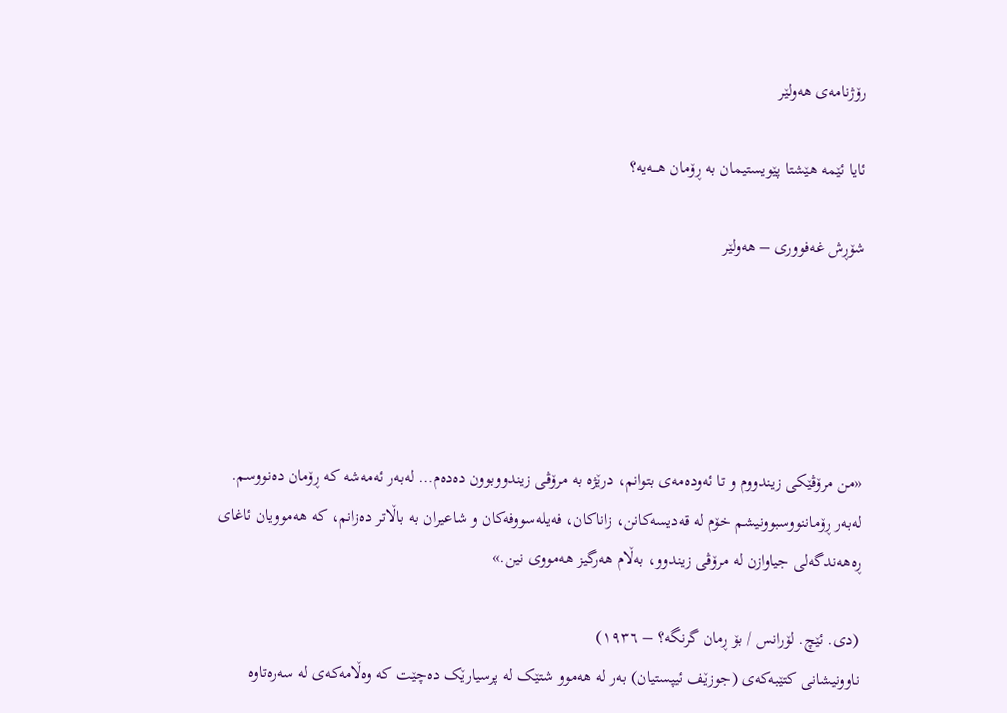رۆژنامەی ھەولێر

ئایا ئێمە هێشتا پێویستیمان بە ڕۆمان هـــەیە؟

شۆڕش غەفووری – هەولێر





«من مرۆڤێکی زیندووم و تا ئەودەمەی بتوانم، درێژە بە مرۆڤی زیندووبوون دەدەم… لەبەر ئەمەشە کە ڕۆمان دەنووسم. لەبەر ڕۆماننووسبوونیشم خۆم لە قەدیسەکانن، زاناکان، فەیلەسووفەکان و شاعیران بە باڵاتر دەزانم، کە هەموویان ئاغای ڕەهەندگەلی جیاوازن لە مرۆڤی زیندوو، بەڵام هەرگیز هەمووی نین.»

(دی. ئێچ. لۆرانس / بۆ ڕمان گرنگە؟ – ١٩٣٦)
ناوونیشانی کتێبەکەی (جوزێف ئیپستیان) بەر لە هەموو شتێک لە پرسیارێک دەچێت کە وەڵامەکەی لە سەرەتاوە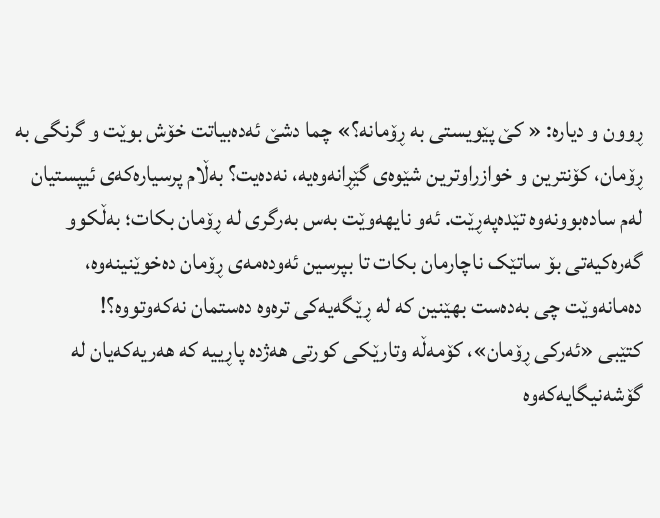ڕوون و دیارە: « کێ پێویستی بە ڕۆمانە؟» چما دشێ ئەدەبیاتت خۆش بوێت و گرنگی بە ڕۆمان، کۆنترین و خوازراوترین شێوەی گێڕانەوەیە، نەدەیت؟ بەڵام پرسیارەکەی ئیپستیان لەم سادەبوونەوە تێدەپەڕێت. ئەو نایهەوێت بەس بەرگری لە ڕۆمان بکات؛ بەڵکوو گەرەکیەتی بۆ ساتێک ناچارمان بکات تا بپرسین ئەودەمەی ڕۆمان دەخوێنینەوە، دەمانەوێت چی بەدەست بهێنین کە لە ڕێگەیەکی ترەوە دەستمان نەکەوتووە؟!
کتێبی «ئەرکی ڕۆمان»، کۆمەڵە وتارێکی کورتی هەژدە پاڕییە کە هەریەکەیان لە گۆشەنیگایەکەوە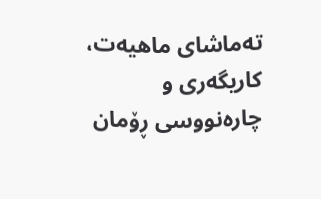تەماشای ماهیەت، کاریگەری و چارەنووسی ڕۆمان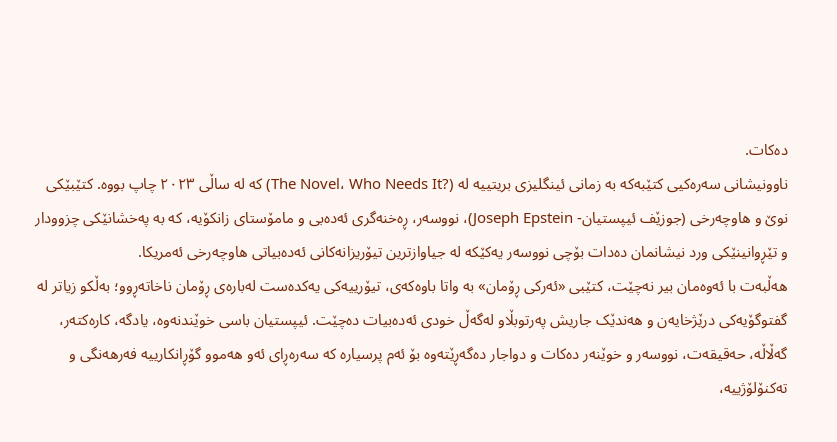دەکات.
ناوونیشانی سەرەکیی کتێبەکە بە زمانی ئینگلیزی بریتییە لە (?The Novel، Who Needs It) کە لە ساڵی ٢٠٢٣ چاپ بووە. کتێبێکی نوێ و هاوچەرخی (جوزێف ئیپستیان- Joseph Epstein)، نووسەر، ڕەخنەگری ئەدەبی و مامۆستای زانکۆیە، کە بە پەخشانێکی چزوودار و تێڕوانینێکی ورد نیشانمان دەدات بۆچی نووسەر یەکێکە لە جیاوازترین تیۆریزانەکانی ئەدەبیاتی هاوچەرخی ئەمریکا.
هەڵبەت با ئەوەمان بیر نەچێت، کتێبی «ئەرکی ڕۆمان» بە واتا باوەکەی، تیۆرییەکی یەکدەست لەبارەی ڕۆمان ناخاتەڕوو؛ بەڵکو زیاتر لە گفتوگۆیەکی درێژخایەن و هەندێک جاریش پەرتوبڵاو لەگەڵ خودی ئەدەبیات دەچێت. ئیپستیان باسی خوێندنەوە، یادگە، کارەکتەر، گەڵاڵە، حەقیقەت، نووسەر و خوێنەر دەکات و دواجار دەگەڕێتەوە بۆ ئەم پرسیارە کە سەرەڕای ئەو هەموو گۆڕانکارییە فەرهەنگی و تەکنۆلۆژییە،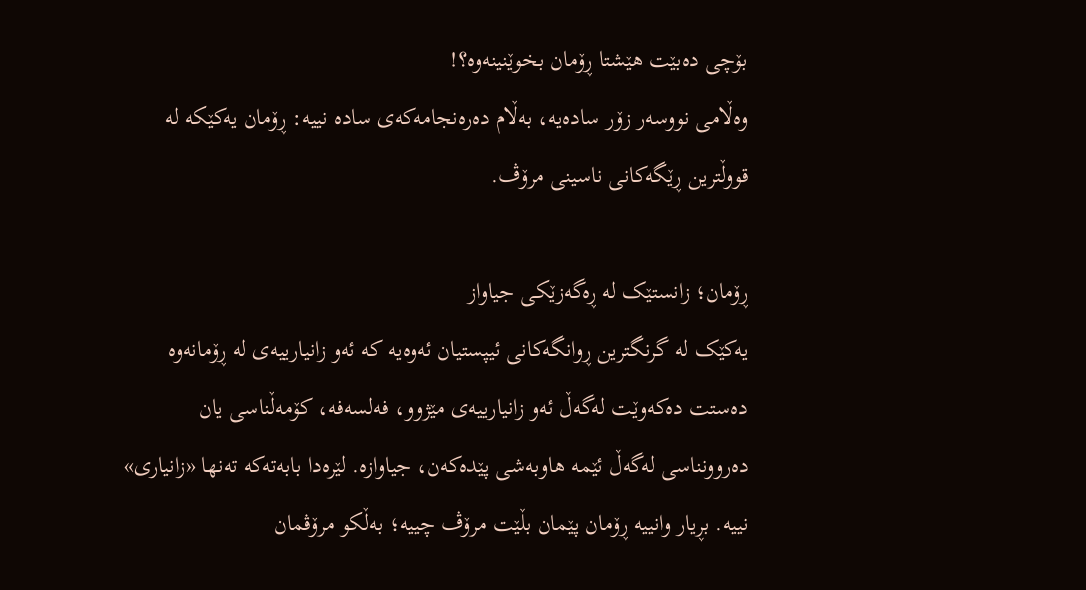بۆچی دەبێت هێشتا ڕۆمان بخوێنینەوە؟!
وەڵامی نووسەر زۆر سادەیە، بەڵام دەرەنجامەکەی سادە نییە: ڕۆمان یەکێکە لە قووڵترین ڕێگەکانی ناسینی مرۆڤ.

ڕۆمان؛ زانستێک لە ڕەگەزێکی جیاواز
یەکێک لە گرنگترین ڕوانگەکانی ئیپستیان ئەوەیە کە ئەو زانیارییەی لە ڕۆمانەوە دەستت دەکەوێت لەگەڵ ئەو زانیارییەی مێژوو، فەلسەفە، کۆمەڵناسی یان دەروونناسی لەگەڵ ئێمە هاوبەشی پێدەکەن، جیاوازە. لێرەدا بابەتەکە تەنها «زانیاری» نییە. بڕیار وانییە ڕۆمان پێمان بڵێت مرۆڤ چییە؛ بەڵکو مرۆڤمان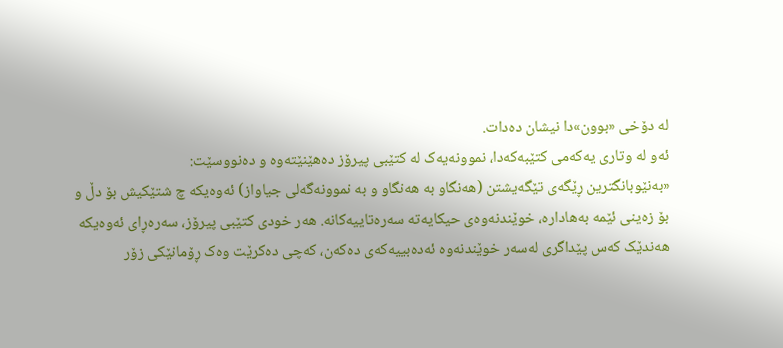لە دۆخی «بوون»دا نیشان دەدات.
ئەو لە وتاری یەکەمی کتێبەکەدا، نموونەیەک لە کتێبی پیرۆز دەهێنێتەوە و دەنووسێت:
«بەنێوبانگترین ڕێگەی تێگەیشتن (هەنگاو بە هەنگاو و بە نموونەگەلی جیاواز) ئەوەیکە چ شتێکیش بۆ دڵ و بۆ زەینی ئێمە بەهادارە، خوێندنەوەی حیکایەتە سەرەتاییەکانە. هەر خودی کتێبی پیرۆز، سەرەڕای ئەوەیکە هەندێک کەس پێداگری لەسەر خوێندنەوە ئەدەبییەکەی دەکەن، کەچی دەکرێت وەک ڕۆمانێکی زۆر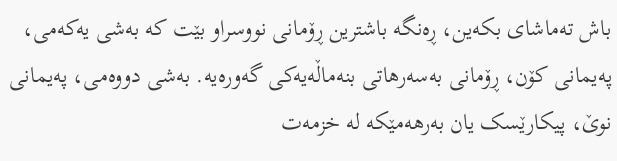باش تەماشای بکەین، ڕەنگە باشترین ڕۆمانی نووسراو بێت کە بەشی یەکەمی، پەیمانی کۆن، ڕۆمانی بەسەرهاتی بنەماڵەیەکی گەورەیە. بەشی دووەمی، پەیمانی نوێ، پیکارێسک یان بەرهەمێکە لە خزمەت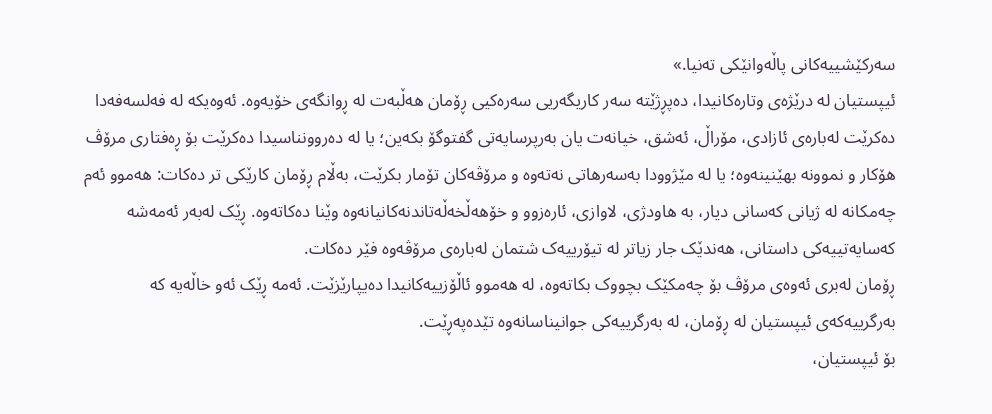سەرکێشییەکانی پاڵەوانێکی تەنیا.»
ئیپستیان لە درێژەی وتارەکانیدا، دەپڕژێتە سەر کاریگەریی سەرەکیی ڕۆمان هەڵبەت لە ڕوانگەی خۆیەوە. ئەوەیکە لە فەلسەفەدا دەکرێت لەبارەی ئازادی، مۆراڵ، ئەشق، خیانەت یان بەرپرسایەتی گفتوگۆ بکەین؛ یا لە دەروونناسیدا دەکرێت بۆ ڕەفتاری مرۆڤ هۆکار و نموونە بهێنینەوە؛ یا لە مێژوودا بەسەرهاتی نەتەوە و مرۆڤەکان تۆمار بکرێت، بەڵام ڕۆمان کارێکی تر دەکات: هەموو ئەم چەمکانە لە ژیانی کەسانی دیار، بە هاودژی، لاوازی، ئارەزوو و خۆهەڵخەڵەتاندنەکانیانەوە وێنا دەکاتەوە. ڕێک لەبەر ئەمەشە کەسایەتییەکی داستانی، هەندێک جار زیاتر لە تیۆرییەک شتمان لەبارەی مرۆڤەوە فێر دەکات.
ڕۆمان لەبری ئەوەی مرۆڤ بۆ چەمکێک بچووک بکاتەوە، لە هەموو ئاڵۆزییەکانیدا دەیپارێزێت. ئەمە ڕێک ئەو خاڵەیە کە بەرگرییەکەی ئیپستیان لە ڕۆمان، لە بەرگرییەکی جوانیناسانەوە تێدەپەڕێت.
بۆ ئیپستیان،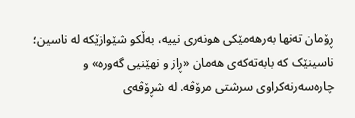ڕۆمان تەنها بەرهەمێکی هونەری نییە، بەڵکو شێوازێکە لە ناسین؛ ناسینێک کە بابەتەکەی هەمان «ڕاز و نهێنیی گەورە» و چارەسەرنەکراوی سرشتی مرۆڤە. لە شڕۆڤەی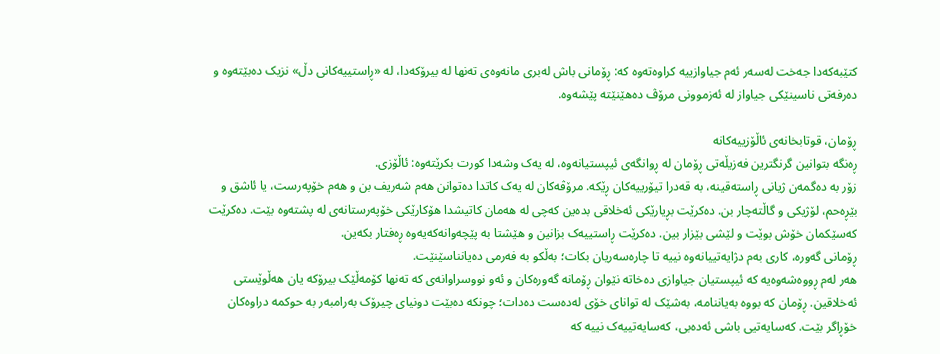کتێبەکەدا جەخت لەسەر ئەم جیاوازییە کراوەتەوە کە: ڕۆمانی باش لەبری مانەوەی تەنها لە بیرۆکەدا، لە «ڕاستییەکانی دڵ» نزیک دەبێتەوە و دەرفەتی ناسینێکی جیاواز لە ئەزموونی مرۆڤ دەهێنێتە پێشەوە.

ڕۆمان، قوتابخانەی ئاڵۆزییەکانە
ڕەنگە بتوانین گرنگترین فەزیڵەتی ڕۆمان لە ڕوانگەی ئیپستیانەوە، لە یەک وشەدا کورت بکرێتەوە: ئاڵۆزی.
زۆر بە دەگمەن ژیانی ڕاستەقینە، بە قەدرا تیۆرییەکان ڕێکە. مرۆڤەکان لە یەک کاتدا دەتوانن هەم شەریف بن و هەم خۆپەرست، یا ئاشق و بێڕەحم، لۆژیکی و گاڵتەچار بن. دەکرێت بڕیارێکی ئەخلاقی بدەین کەچی لە هەمان کاتیشدا هۆکارێکی خۆپەرستانەی لە پشتەوە بێت. دەکرێت کەسێکمان خۆش بوێت و لێشی بێزار بین. دەکرێت ڕاستییەک بزانین و هێشتا بە پێچەوانەکەیەوە ڕەفتار بکەین.
ڕۆمانی گەورە، کاری بەم دژایەتییانەوە نییە تا چارەسەریان بکات؛ بەڵکو بە فەرمی دەیانناسێنێت.
هەر لەم ڕووەشەوەیە کە ئیپستیان جیاوازی دەخاتە نێوان ڕۆمانە گەورەکان و ئەو نووسراوانەی کە تەنها کۆمەڵێک بیرۆکە یان هەڵوێستی ئەخلاقین. ڕۆمان کە بووە بەیاننامە، بەشێک لە توانای خۆی لەدەست دەدات؛ چونکە دەبێت دونیای چیرۆک بەرامبەر بە حوکمە دراوەکان خۆڕاگر بێت. کەسایەتیی باشی ئەدەبی، کەسایەتییەک نییە کە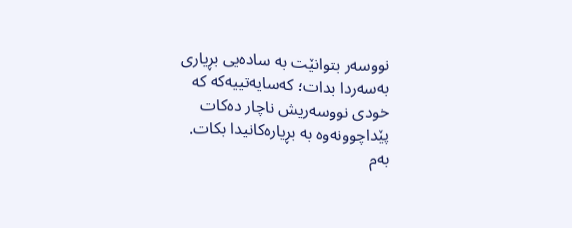نووسەر بتوانێت بە سادەیی بڕیاری بەسەردا بدات؛ کەسایەتییەکە کە خودی نووسەریش ناچار دەکات پێداچوونەوە بە بڕیارەکانیدا بکات.
بەم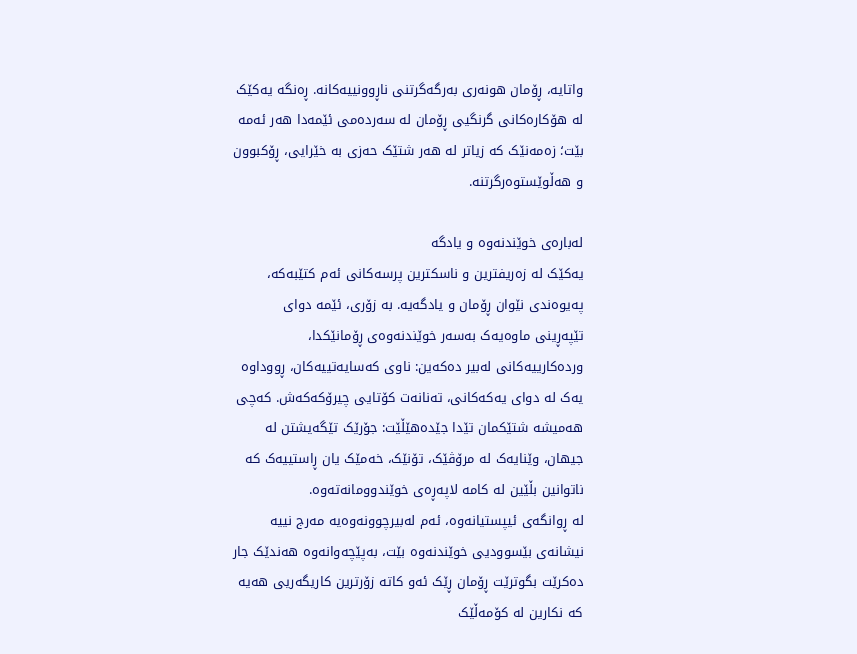واتایە، ڕۆمان هونەری بەرگەگرتنی ناڕوونییەکانە. ڕەنگە یەکێک لە هۆکارەکانی گرنگیی ڕۆمان لە سەردەمی ئێمەدا هەر ئەمە بێت؛ زەمەنێک کە زیاتر لە هەر شتێک حەزی بە خێرایی، ڕۆکبوون و هەڵوێستوەرگرتنە.

لەبارەی خوێندنەوە و یادگە
یەکێک لە زەریفترین و ناسکترین پرسەکانی ئەم کتێبەکە، پەیوەندی نێوان ڕۆمان و یادگەیە. بە زۆری، ئێمە دوای تێپەڕینی ماوەیەک بەسەر خوێندنەوەی ڕۆمانێکدا، وردەکارییەکانی لەبیر دەکەین: ناوی کەسایەتییەکان، ڕووداوە یەک لە دوای یەکەکانی، تەنانەت کۆتایی چیرۆکەکەش. کەچی هەمیشە شتێکمان تێدا جێدەهێڵێت: جۆرێک تێگەیشتن لە جیهان، وێنایەک لە مرۆڤێک، تۆنێک، خەمێک یان ڕاستییەک کە ناتوانین بڵێین لە کامە لاپەڕەی خوێندوومانەتەوە.
لە ڕوانگەی ئیپستیانەوە، ئەم لەبیرچوونەوەیە مەرج نییە نیشانەی بێسوودیی خوێندنەوە بێت، بەپێچەوانەوە هەندێک جار دەکرێت بگوترێت ڕۆمان ڕێک ئەو کاتە زۆرترین کاریگەریی هەیە کە نکارین لە کۆمەڵێک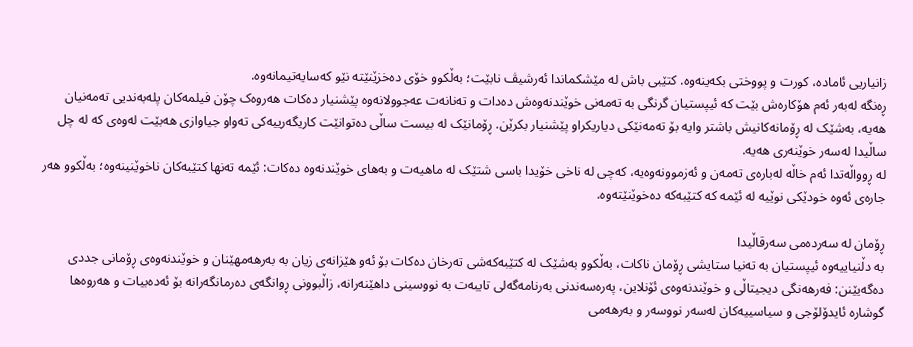زانیاریی ئامادە، کورت و پووختی بکەینەوە. کتێبی باش لە مێشکماندا ئەرشیڤ نابێت؛ بەڵکوو خۆی دەخزێنێتە نێو کەسایەتیمانەوە.
ڕەنگە لەبەر ئەم هۆکارەش بێت کە ئیپستیان گرنگی بە تەمەنی خوێندنەوەش دەدات و تەنانەت عەجوولانەوە پێشنیار دەکات هەروەک چۆن فیلمەکان پلەبەندیی تەمەنیان هەیە، بەشێک لە ڕۆمانەکانیش باشتر وایە بۆ تەمەنێکی دیاریکراو پێشنیار بكرێن. ڕۆمانێک لە بیست ساڵی دەتوانێت کاریگەرییەکی تەواو جیاوازی هەبێت لەوەی کە لە چل ساڵیدا لەسەر خوێنەری هەیە.
لە ڕوواڵەتدا ئەم خاڵە لەبارەی تەمەن و ئەزموونەوەیە، کەچی لە ناخی خۆیدا باسی شتێک لە ماهیەت و بەهای خوێندنەوە دەکات: ئێمە تەنها کتێبەکان ناخوێنینەوە؛ بەڵکوو هەر جارەی ئەوە خودێکی نوێیە لە ئێمە کە کتێبەکە دەخوێنێتەوە.

ڕۆمان لە سەردەمی سەرقاڵیدا
بە دڵنیاییەوە ئیپستیان بە تەنیا ستایشی ڕۆمان ناکات، بەڵکوو بەشێک لە کتێبەکەشی تەرخان دەکات بۆ ئەو هێزانەی زیان بە بەرهەمهێنان و خوێندنەوەی ڕۆمانی جددی دەگەیێنن: فەرهەنگی دیجیتاڵی و خوێندنەوەی ئۆنلاین، پەرەسەندنی بەرنامەگەلی تایبەت بە نووسینی داهێنەرانە، زاڵبوونی ڕوانگەی دەرمانگەرانە بۆ ئەدەبیات و هەروەها گوشارە ئایدۆلۆجی و سیاسییەکان لەسەر نووسەر و بەرهەمی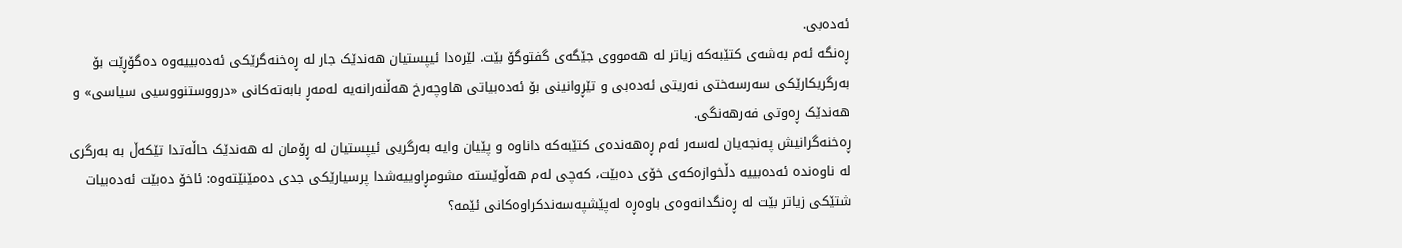ئەدەبی.
ڕەنگە ئەم بەشەی کتێبەکە زیاتر لە هەمووی جێگەی گفتوگۆ بێت. لێرەدا ئیپستیان هەندێک جار لە ڕەخنەگرێکی ئەدەبییەوە دەگۆڕێت بۆ بەرگریکارێکی سەرسەختی نەریتی ئەدەبی و تێڕوانینی بۆ ئەدەبیاتی هاوچەرخ هەڵنەرانەیە لەمەڕ بابەتەکانی «درووستنووسیی سیاسی» و هەندێک ڕەوتی فەرهەنگی.
ڕەخنەگرانیش پەنجەیان لەسەر ئەم ڕەهەندەی کتێبەکە داناوە و پێیان وایە بەرگریی ئیپستیان لە ڕۆمان لە هەندێک حاڵەتدا تێکەڵ بە بەرگری لە ناوەندە ئەدەبییە دڵخوازەکەی خۆی دەبێت، کەچی لەم هەڵوێستە مشومڕاوییەشدا پرسیارێکی جدی دەمێنێتەوە: ئاخۆ دەبێت ئەدەبیات شتێکی زیاتر بێت لە ڕەنگدانەوەی باوەڕە لەپێشپەسەندکراوەکانی ئێمە؟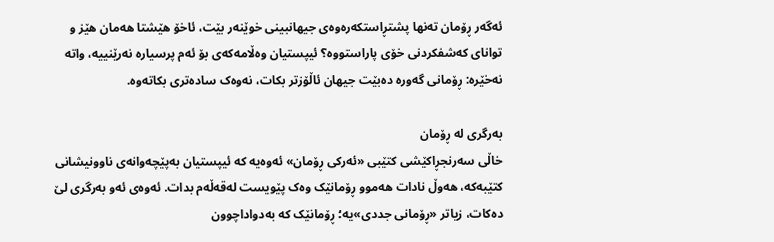ئەگەر ڕۆمان تەنها پشتڕاستکەرەوەی جیهانبینی خوێنەر بێت، ئاخۆ هێشتا هەمان هێز و توانای کەشفکردنی خۆی پاراستووە؟ ئیپستیان وەڵامەکەی بۆ ئەم پرسیارە نەرێنییە، واتە نەخێرە: ڕۆمانی گەورە دەبێت جیهان ئاڵۆزتر بکات، نەوەک سادەتری بکاتەوە.

بەرگری لە ڕۆمان
خاڵی سەرنجڕاکێشی کتێبی «ئەرکی ڕۆمان» ئەوەیە کە ئیپستیان بەپێچەوانەی ناوونیشانی کتێبەکە، هەوڵ نادات هەموو ڕۆمانێک وەک پێویست لەقەڵەم بدات. ئەوەی ئەو بەرگری لێ دەکات، زیاتر «ڕۆمانی جددی»یە؛ ڕۆمانێک کە بەدواداچوون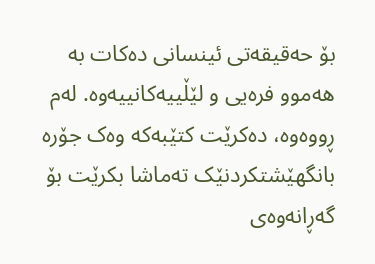بۆ حەقیقەتی ئینسانی دەکات بە هەموو فرەیی و لێڵییەکانییەوە. لەم ڕووەوە، دەکرێت کتێبەکە وەک جۆرە بانگهێشتکردنێک تەماشا بکرێت بۆ گەڕانەوەی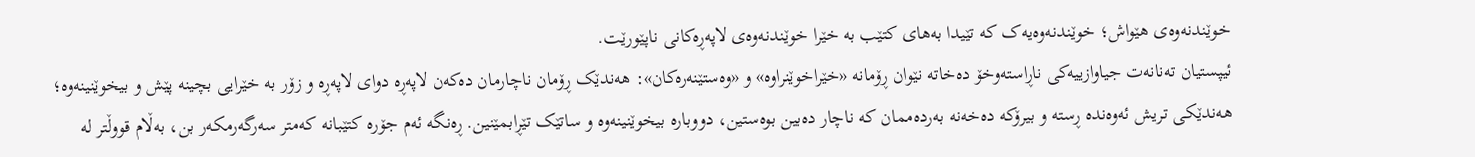خوێندنەوەی هێواش؛ خوێندنەوەیەک کە تێیدا بەهای کتێب بە خێرا خوێندنەوەی لاپەڕەکانی ناپێورێت.
ئیپستیان تەنانەت جیاوازییەکی ناڕاستەوخۆ دەخاتە نێوان ڕۆمانە «خێراخوێنراوە» و «وەستێنەرەکان»: هەندێک ڕۆمان ناچارمان دەکەن لاپەڕە دوای لاپەڕە و زۆر بە خێرایی بچینە پێش و بیخوێنینەوە؛ هەندێکی تریش ئەوەندە ڕستە و بیرۆکە دەخەنە بەردەممان کە ناچار دەبین بوەستین، دووبارە بیخوێنینەوە و ساتێک تێڕابمێنین. ڕەنگە ئەم جۆرە کتێبانە کەمتر سەرگەرمکەر بن، بەڵام قووڵتر لە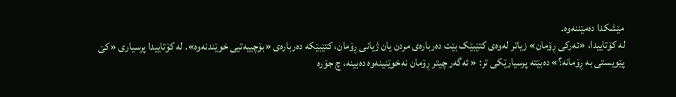مێشکدا دەمێننەوە.
لە کۆتاییدا، «ئەرکی ڕۆمان» زیاتر لەوەی کتێبێک بێت دەربارەی مردن یان ژیانی ڕۆمان، کتێبێکە دەربارەی «بۆچییەتیی خوێندنەوە». لە کۆتاییدا پرسیاری «کێ پێویستی بە ڕۆمانە؟» دەبێتە پرسیارێکی تر: « ئەگەر چیتر ڕۆمان نەخوێنینەوە دەبینە، چ جۆرە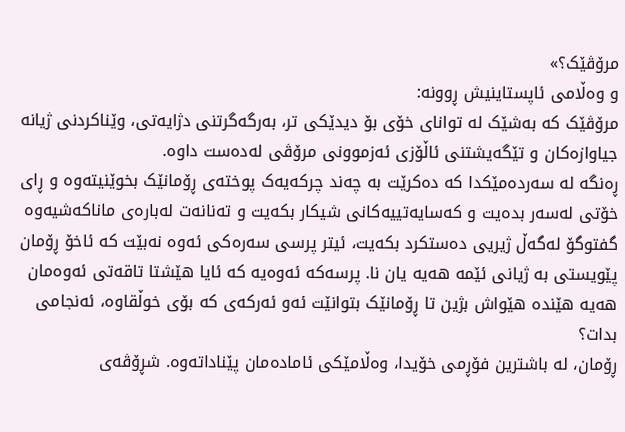مرۆڤێک؟»
و وەڵامی ئاپستاینیش ڕوونە:
مرۆڤێک کە بەشێک لە توانای خۆی بۆ دیدێکی تر، بەرگەگرتنی دژایەتی، وێناکردنی ژیانە جیاوازەکان و تێگەیشتنی ئاڵۆزی ئەزموونی مرۆڤی لەدەست داوە.
ڕەنگە لە سەردەمێکدا کە دەکرێت بە چەند چركەیەک پوختەی ڕۆمانێک بخوێنیتەوە و ڕای خۆتی لەسەر بدەیت و کەسایەتییەکانی شیکار بکەیت و تەنانەت لەبارەی ماناکەشیەوە گفتوگۆ لەگەڵ ژیریی دەستکرد بکەیت، ئیتر پرسی سەرەکی ئەوە نەبێت کە ئاخۆ ڕۆمان پێویستی بە ژیانی ئێمە هەیە یان نا. پرسەکە ئەوەیە کە ئایا هێشتا تاقەتی ئەوەمان هەیە هێندە هێواش بژین تا ڕۆمانێک بتوانێت ئەو ئەرکەی کە بۆی خوڵقاوە، ئەنجامی بدات؟
ڕۆمان، لە باشترین فۆڕمی خۆیدا، وەڵامێکی ئامادەمان پێناداتەوە. شڕۆڤەی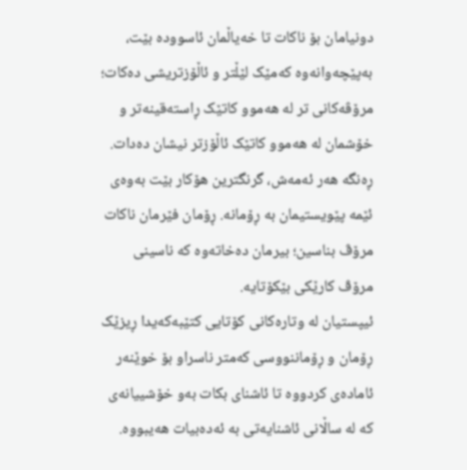دونیامان بۆ ناکات تا خەیاڵمان ئاسوودە بێت، بەپێچەوانەوە کەمێک لێڵتر و ئاڵۆزتریشی دەکات؛ مرۆڤەکانی تر لە هەموو کاتێک ڕاستەقینەتر و خۆشمان لە هەموو کاتێک ئاڵۆزتر نیشان دەدات. ڕەنگە هەر ئەمەش، گرنگترین هۆکار بێت بەوەی ئێمە پێویستیمان بە ڕۆمانە. ڕۆمان فێرمان ناکات مرۆڤ بناسین؛ بیرمان دەخاتەوە کە ناسینی مرۆڤ کارێکی بێکۆتایە.
ئیپستیان لە وتارەکانی کۆتایی کتێبەکەیدا ڕیزێک ڕۆمان و ڕۆماننووسی کەمتر ناسراو بۆ خوێنەر ئامادەی کردووە تا ئاشنای بکات بەو خۆشییانەی کە لە ساڵانی ئاشنایەتی بە ئەدەبیات هەیبووە.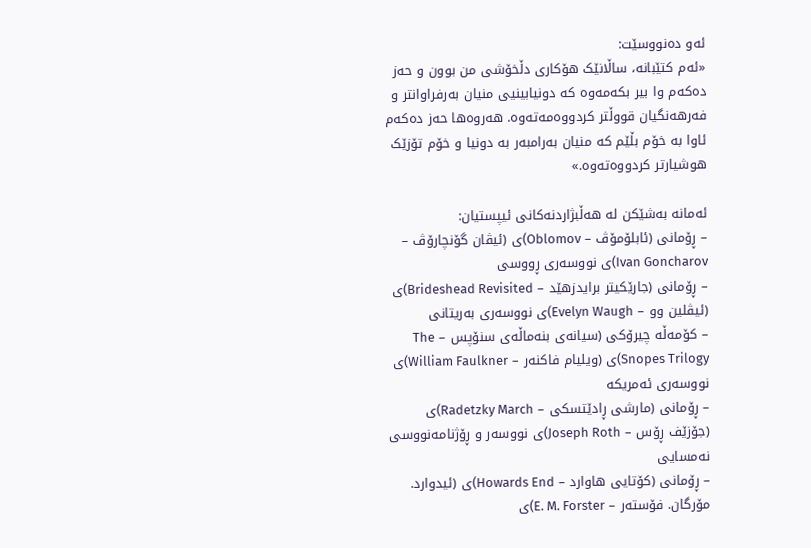ئەو دەنووسێت:
«ئەم کتێبانە، ساڵانێک هۆکاری دڵخۆشی من بوون و حەز دەکەم وا بیر بکەمەوە کە دونیابینیی منیان بەرفراوانتر و فەرهەنگیان قووڵتر کردووەمەتەوە. هەروەها حەز دەکەم ئاوا بە خۆم بڵێم کە منیان بەرامبەر بە دونیا و خۆم تۆزێک هوشیارتر کردووەتەوە.»

ئەمانە بەشێکن لە هەڵبژاردنەکانی ئیپستیان:
– ڕۆمانی (ئابلۆمۆڤ – Oblomov)ی (ئیڤان گۆنچارۆڤ – Ivan Goncharov)ی نووسەری ڕووسی
– ڕۆمانی (جارێکیتر برایدزهێد – Brideshead Revisited)ی (ئیڤلین وو – Evelyn Waugh)ی نووسەری بەریتانی
– کۆمەڵە چیرۆکی (سیانەی بنەماڵەی سنۆپس – The Snopes Trilogy)ی (ویلیام فاکنەر – William Faulkner)ی نووسەری ئەمریکە
– ڕۆمانی (مارشی ڕادێتسکی – Radetzky March)ی (جۆزێف ڕۆس – Joseph Roth)ی نووسەر و ڕۆژنامەنووسی نەمسایی
– ڕۆمانی (کۆتایی هاوارد – Howards End)ی (ئیدوارد. مۆرگان. فۆستەر – E. M. Forster)ی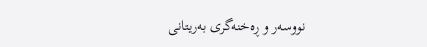نووسەر و ڕەخنەگری بەریتانی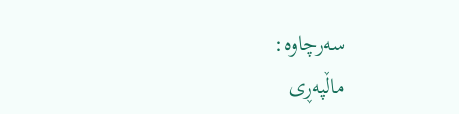سەرچاوە:
ماڵپەڕی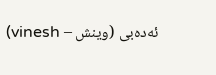ئەدەبی (وینش – vinesh)